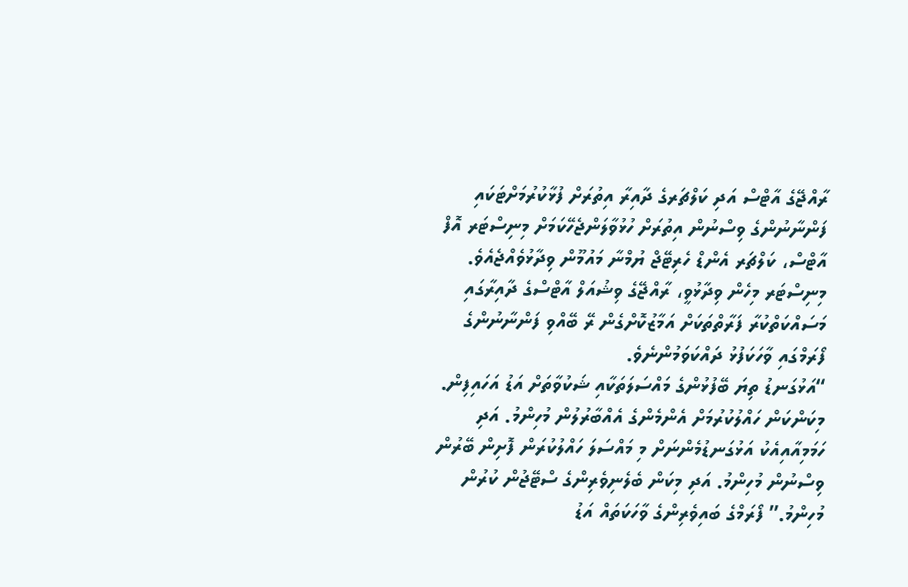ރާއްޖޭގެ އާޓްސް އަދި ކަލްޗަރގެ ދާއިރާ އިތުރަށް ފުޅާކުރުމަށްޓަކައި ފަންނާނުންގެ ވިސްނުން އިތުރަށް ހުޅުވާލަންޖެހޭކަމަށް މިނިސްޓަރ އޮފް އާޓްސް، ކަލްޗަރ އެންޑް ހެރިޓޭޖް ޔުމްނާ މައުމޫން ވިދާޅުވެއްޖެއެވެ. މިނިސްޓަރ މިހެން ވިދާޅުވީ، ރާއްޖޭގެ ވިޝުއަލް އާޓްސްގެ ދާއިރާގައި މަސައްކަތްކުރާ ފަރާތްތަކަށް އަމާޒުކޮށްގެން ރޭ ބޭއްވި ފަންނާނުންގެ ފޯރަމްގައި ވާހަކަފުޅު ދައްކަވަމުންނެވެ.
“އަޅުގަނޑު ތިޔަ ބޭފުޅުންގެ މައްސަލަތަކާއި ޝަކުވާތަށް އަޑު އަހައިފިން. މިކަންކަން ހައްލުކުރުމަށް އެންމެންގެ އެއްބާރުލުން މުހިންމު. އަދި ހަމަމިއާއިއެކު އަޅުގަނޑުމެންނަށް މި މައްސަލަ ހައްލުކުރަން ފޮށިން ބޭރުން ވިސްނުން މުހިންމު. އަދި މިކަން ބެލެނިވެރިންގެ ސްޓޭޖުން ކުރުން މުހިންމު.” ފޯރަމްގެ ބައިވެރިންގެ ވާހަކަތައް އަޑު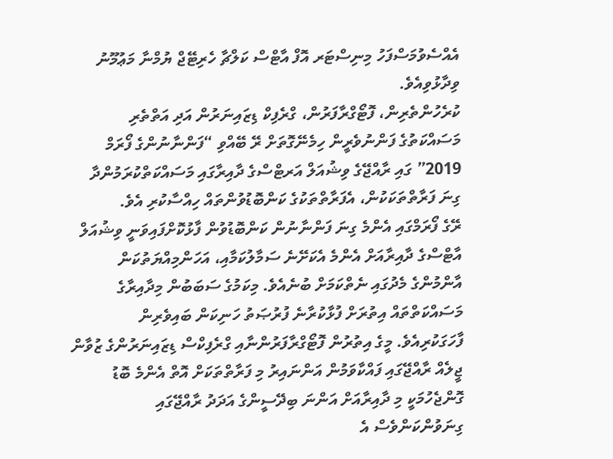އެއްސެވުމަސްފަހު މިނިސްޓަރ އޮފް އާޓްސް ކަލްޗާ ހެރިޓޭޖް ޔުމްނާ މަޢުމޫނު ވިދާޅުވިއެވެ.
ކުރެހުންތެރިން، ފޮޓޯގްރާފަރުން، ގްރެފިކް ޑިޒައިނަރުން އަދި އަތްތެރި މަސައްކަތުގެ ފަންނުވެރީން ހިމެނޭގޮތަށް ރޭ ބޭއްވި “ފަންނާނުންގެ ފޯރަމް 2019” ގައި ރާއްޖޭގެ ވިޝުއަލް އަރޓްސްގެ ދާއިރާގައި މަސައްކަތްކުރަމުންދާ ގިނަ ފަރާތްތަކަކުން، އެފަރާތްތަކުގެ ކަންބޮޑުވުންތައް ހިއްސާކުރި އެވެ.
ރޭގެ ފޯރަމްގައި އެންމެ ގިނަ ފަންނާނުން ކަންބޮޑުވުން ފާޅުކޮށްފައިވަނީ ވިޝުއަލް އާޓްސްގެ ދާއިރާއަށް އެންމެ އެކަށޭނެ ސަމާލުކަމާއި، އަހަންމިއްޔަތުކަން އާންމުންގެ މެދުގައި ނެތްކަމަށް ބުނެއެވެ. މިކަމުގެ ސަބަބުން މިދާއިރާގެ މަސައްކަތްތައް އިތުރަށް ފުޅާކުރާނެ ފުރުޞަތު ހަނިކަން ބައިވެރިން ފާހަގަކުރިއެވެ. މީގެ އިތުރުން ފޮޓޯގްރާފަރުންނާއި ގްރެފިކްސް ޑިޒައިނަރުންގެ ޒުވާން ޖީލެއް ރާއްޖޭގައި ފައްކާވަމުން އަންނައިރު މި ފަރާތްތަކަށް އޮތް އެންމެ ބޮޑު ގޮންޖެހުމަކީ މި ދާއިރާއަށް އަންނަ ބިދޭސީންގެ އަދަދު ރާއްޖޭގައި ގިނަވުންކަންވެސް އެ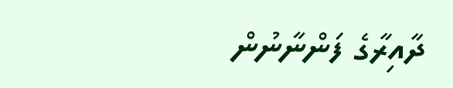ދާއިރާގެ ފަންނާނުން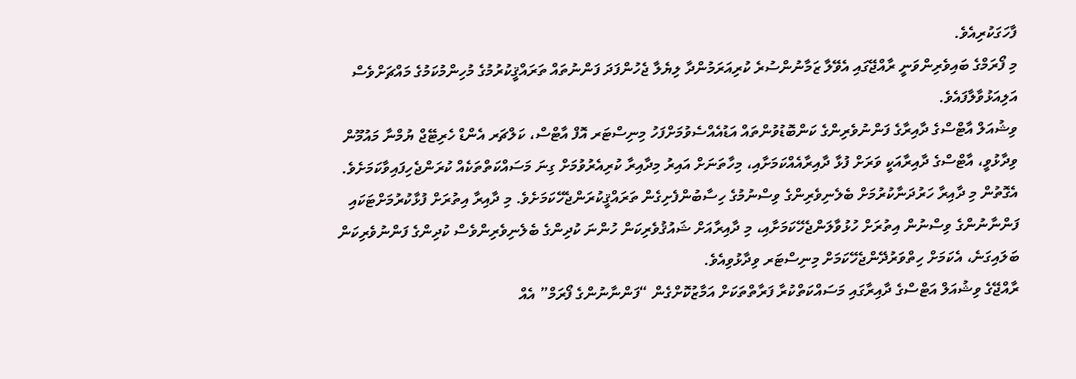ފާހަގަކުރިއެވެ.
މި ފޯރަމްގެ ބައިވެރިންވަނީ ރާއްޖޭގައި އެވޭލާ ޒަމާނުންސުރެ ކުރިއަރަމުންދާ ލިޔެލާ ޖެހުންފަދަ ފަންނުތައް ތަރައްޤީކުރުމުގެ މުހިންމުކަމުގެ މައްޗަށްވެސް އަލިއަޅުވާލާފައެވެ.
ވިޝުއަލް އާޓްސްގެ ދާއިރާގެ ފަންނުވެރިންގެ ކަންބޮޑުވުންތައް އަޑުއެއްސެވުމަށްފަހު މިނިސްޓަރ އޮފް އާޓްސް، ކަލްޗަރ އެންޑް ހެރިޓޭޖް ޔުމްނާ މައުމޫން ވިދާޅުވީ، އާޓްސްގެ ދާއިރާއަކީ ވަރަށް ފުޅާ ދާއިރާއެއްކަމަށާއި، މިހާތަނަށް އައިރު މިދާއިރާ ކުރިއެރުވުމަށް ގިނަ މަސައްކަތްތަކެއް ކުރަންޖެހިފައިވާކަމަށެވެ.
އެގޮތުން މި ދާއިރާ ހަރުދަނާކުރުމަށް ބެލެނިވެރިންގެ ވިސްނުމުގެ ހިސާބުންފެށިގެން ތަރައްޤީކުރަންޖެހޭކަމަށެވެ. މި ދާއިރާ އިތުރަށް ފުޅާކުރުމަށްޓަކައި ފަންނާނުންގެ ވިސްނުން އިތުރަށް ހުޅުވާލަންޖެހޭކަމަށާއި، މި ދާއިރާއަށް ޝައުޤުވެރިކަން ހުންނަ ކުދިންގެ ބެލެނިވެރިންވެސް ކުދިންގެ ފަންނުވެރިކަން ބަލައިގަނެ، އެކަމަށް ހިތްވަރުދޭންޖެހޭކަމަށް މިނިސްޓަރ ވިދާޅުވިއެވެ.
ރާއްޖޭގެ ވިޝުއަލް އަޓްސްގެ ދާއިރާގައި މަސައްކަތްކުރާ ފަރާތްތަކަށް އަމާޒުކޮށްގެން “ފަންނާނުންގެ ފޯރަމް” އެއް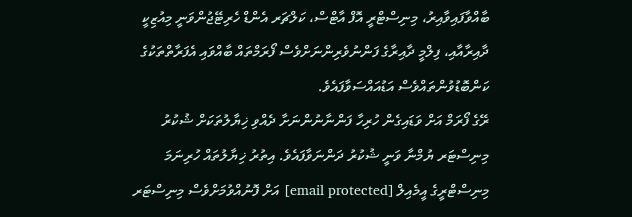ބާއްވާފައިވާއިރު، މިނިސްޓްރީ އޮފް އާޓްސް، ކަލްޗަރ އެންޑް ހެރިޓޭޖުންވަނީ މިއުޒިކީ ދާއިރާއާއި، ފިލްމީ ދާއިރާގެ ފަންނުވެރިންނަށްވެސް ފޯރަމްތައް ބާއްވައި އެފަރާތްތަކުގެ ކަންބޮޑުވުންތައްވެސް އަޑުއައްސަވާފައެވެ.
ރޭގެ ފޯރަމް އަށް ވަޑައިގެން ހުރިހާ ފަންނާނުންނަށާ ދެއްވި ޚިޔާލުތަކަށް ޝުކުރު މިނިސްޓަރ ޔުމްނާ ވަނީ ޝުކުރު ދަންނަވާފައެވެ. އިތުރު ޚިޔާލުތައް ހުރިނަމަ މިނިސްޓްރީގެ އީމެއިލް [email protected] އަށް ފޮނުއްވުމަށްވެސް މިނިސްޓަރ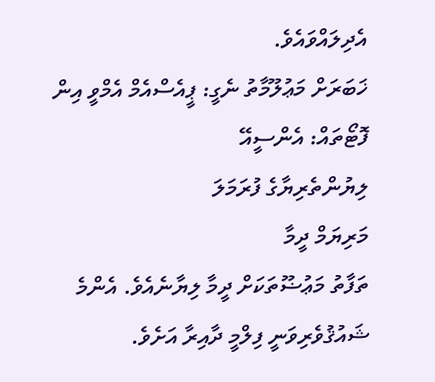އެދިލައްވައެވެ.
ޚަބަރަށް މަޢުލޫމާތު ނެގީ: ޕީއެސްއެމް އެމްވީ އިން
ފޮޓޯތައް: އެންސީއޭ
ލިޔުންތެރިޔާގެ ފުރަމަލަ
މަރިޔަމް ދީމާ
ތަފާތު މަޢުޟޫތަކަށް ދީމާ ލިޔާނެއެވެ. އެންމެ ޝައުޤުވެރިވަނީ ފިލްމީ ދާއިރާ އަށެވެ.